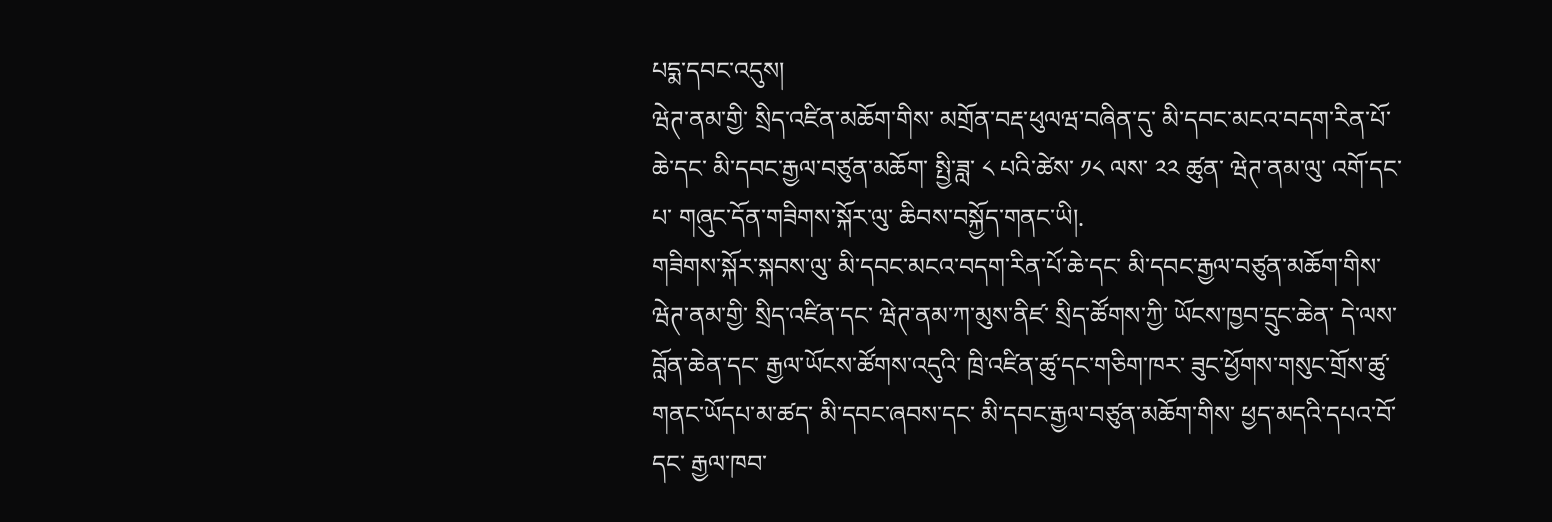པདྨ་དབང་འདུས།
ཝེཊ་ནམ་གྱི་ སྲིད་འཛིན་མཆོག་གིས་ མགྲོན་བརྡ་ཕུལཝ་བཞིན་དུ་ མི་དབང་མངའ་བདག་རིན་པོ་ཆེ་དང་ མི་དབང་རྒྱལ་བཙུན་མཆོག་ སྤྱི་ཟླ་ ༨ པའི་ཚེས་ ༡༨ ལས་ ༢༢ ཚུན་ ཝེཊ་ནམ་ལུ་ འགོ་དང་པ་ གཞུང་དོན་གཟིགས་སྐོར་ལུ་ ཆིབས་བསྐྱོད་གནང་ཡི།.
གཟིགས་སྐོར་སྐབས་ལུ་ མི་དབང་མངའ་བདག་རིན་པོ་ཆེ་དང་ མི་དབང་རྒྱལ་བཙུན་མཆོག་གིས་ ཝེཊ་ནམ་གྱི་ སྲིད་འཛིན་དང་ ཝེཊ་ནམ་ཀ་མུས་ནིཛ་ སྲིད་ཚོགས་ཀྱི་ ཡོངས་ཁྱབ་དྲུང་ཆེན་ དེ་ལས་ བློན་ཆེན་དང་ རྒྱལ་ཡོངས་ཚོགས་འདུའི་ ཁྲི་འཛིན་ཚུ་དང་གཅིག་ཁར་ ཟུང་ཕྱོགས་གསུང་གྲོས་ཚུ་ གནང་ཡོདཔ་མ་ཚད་ མི་དབང་ཞབས་དང་ མི་དབང་རྒྱལ་བཙུན་མཆོག་གིས་ ཕྱད་མདའི་དཔའ་བོ་དང་ རྒྱལ་ཁབ་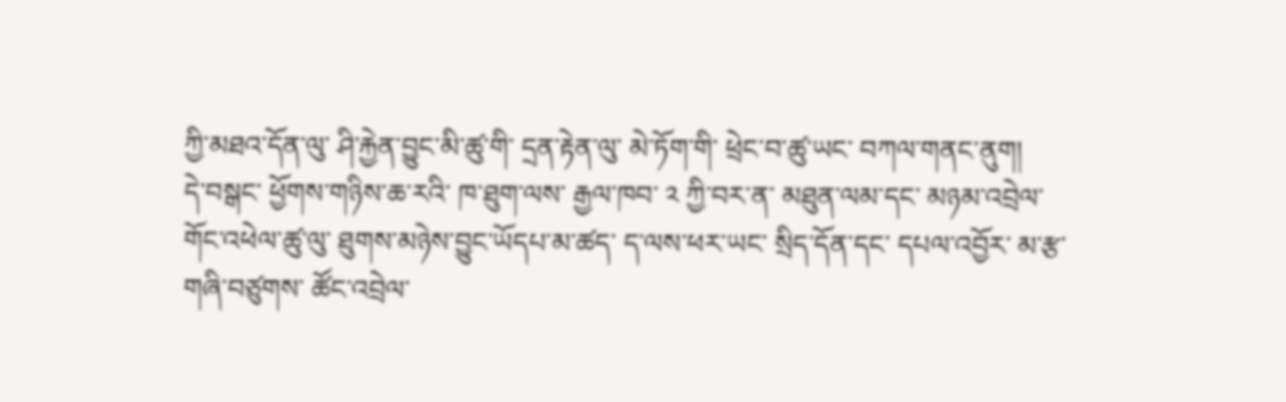ཀྱི་མཐའ་དོན་ལུ་ ཤི་རྐྱེན་བྱུང་མི་ཚུ་གི་ དྲན་རྟེན་ལུ་ མེ་ཏོག་གི་ ཕྲེང་བ་ཚུ་ཡང་ བཀལ་གནང་ནུག།
དེ་བསྒང་ ཕྱོགས་གཉིས་ཆ་རའི་ ཁ་ཐུག་ལས་ རྒྱལ་ཁབ་ ༢ ཀྱི་བར་ན་ མཐུན་ལམ་དང་ མཉམ་འབྲེལ་ གོང་འཕེལ་ཚུ་ལུ་ ཐུགས་མཉེས་བྱུང་ཡོདཔ་མ་ཚད་ ད་ལས་ཕར་ཡང་ སྲིད་དོན་དང་ དཔལ་འབྱོར་ མ་རྩ་གཞི་བཙུགས་ ཚོང་འབྲེལ་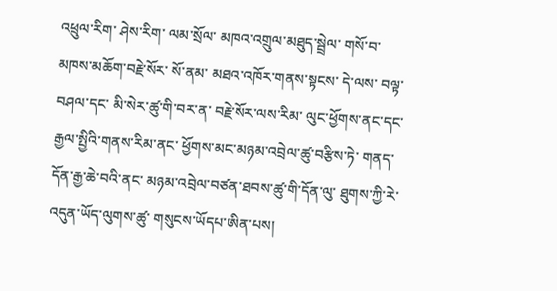འཕྲུལ་རིག་ ཤེས་རིག་ ལམ་སྲོལ་ མཁའ་འགྲུལ་མཐུད་སྦྲེལ་ གསོ་བ་ མཁས་མཆོག་བརྗེ་སོར་ སོ་ནམ་ མཐའ་འཁོར་གནས་སྟངས་ དེ་ལས་ བལྟ་བཤལ་དང་ མི་སེར་ཚུ་གི་བར་ན་ བརྗེ་སོར་ལས་རིམ་ ལུང་ཕྱོགས་ནང་དང་ རྒྱལ་སྤྱིའི་གནས་རིམ་ནང་ ཕྱོགས་མང་མཉམ་འབྲེལ་ཚུ་བརྩིས་ཏེ་ གནད་དོན་རྒྱ་ཆེ་བའི་ནང་ མཉམ་འབྲེལ་བཙན་ཐབས་ཚུ་གི་དོན་ལུ་ ཐུགས་ཀྱི་རེ་འདུན་ཡོད་ལུགས་ཚུ་ གསུངས་ཡོདཔ་ཨིན་པས།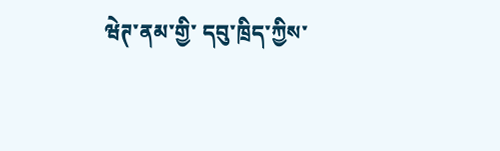ཝེཊ་ནམ་གྱི་ དབུ་ཁྲིད་ཀྱིས་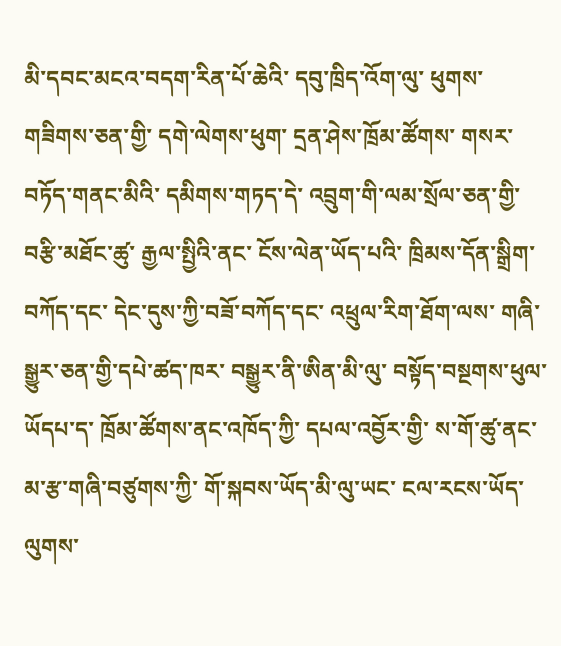མི་དབང་མངའ་བདག་རིན་པོ་ཆེའི་ དབུ་ཁྲིད་འོག་ལུ་ ཕུགས་གཟིགས་ཅན་གྱི་ དགེ་ལེགས་ཕུག་ དྲན་ཤེས་ཁྲོམ་ཚོགས་ གསར་བཏོད་གནང་མིའི་ དམིགས་གཏད་དེ་ འབྲུག་གི་ལམ་སྲོལ་ཅན་གྱི་ བརྩི་མཐོང་ཚུ་ རྒྱལ་སྤྱིའི་ནང་ ངོས་ལེན་ཡོད་པའི་ ཁྲིམས་དོན་སྒྲིག་བཀོད་དང་ དེང་དུས་ཀྱི་བཟོ་བཀོད་དང་ འཕྲུལ་རིག་ཐོག་ལས་ གཞི་སྒྱུར་ཅན་གྱི་དཔེ་ཚད་ཁར་ བསྒྱུར་ནི་ཨིན་མི་ལུ་ བསྟོད་བསྔགས་ཕུལ་ཡོདཔ་ད་ ཁྲོམ་ཚོགས་ནང་འཁོད་ཀྱི་ དཔལ་འབྱོར་གྱི་ ས་གོ་ཚུ་ནང་ མ་རྩ་གཞི་བཙུགས་ཀྱི་ གོ་སྐབས་ཡོད་མི་ལུ་ཡང་ ངལ་རངས་ཡོད་ལུགས་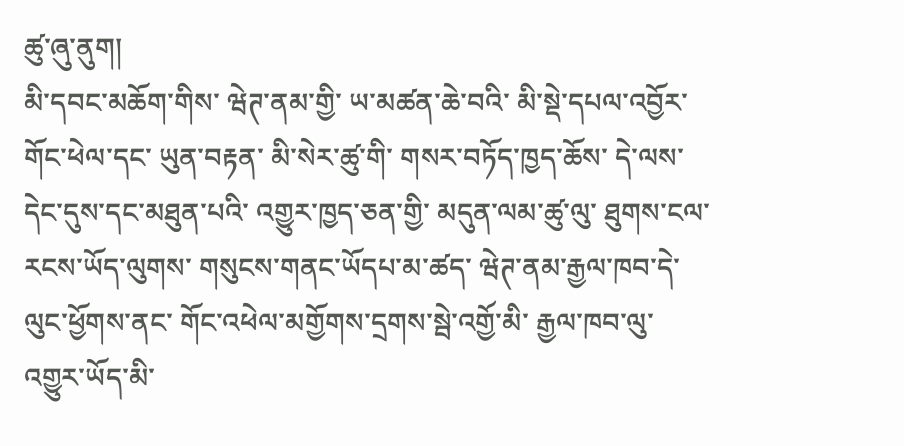ཚུ་ཞུ་ནུག།
མི་དབང་མཆོག་གིས་ ཝེཊ་ནམ་གྱི་ ཡ་མཚན་ཆེ་བའི་ མི་སྡེ་དཔལ་འབྱོར་གོང་ཕེལ་དང་ ཡུན་བརྟན་ མི་སེར་ཚུ་གི་ གསར་བཏོད་ཁྱད་ཆོས་ དེ་ལས་ དེང་དུས་དང་མཐུན་པའི་ འགྱུར་ཁྱད་ཅན་གྱི་ མདུན་ལམ་ཚུ་ལུ་ ཐུགས་ངལ་རངས་ཡོད་ལུགས་ གསུངས་གནང་ཡོདཔ་མ་ཚད་ ཝེཊ་ནམ་རྒྱལ་ཁབ་དེ་ ལུང་ཕྱོགས་ནང་ གོང་འཕེལ་མགྱོགས་དྲགས་སྦེ་འགྱོ་མི་ རྒྱལ་ཁབ་ལུ་ འགྱུར་ཡོད་མི་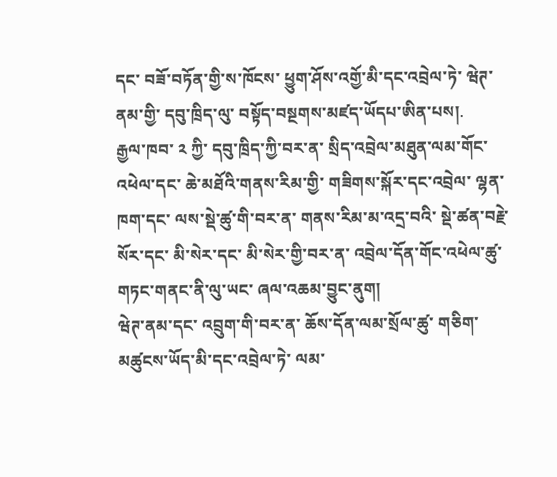དང་ བཟོ་བཏོན་གྱི་ས་ཁོངས་ ཕྱུག་ཤོས་འགྱོ་མི་དང་འབྲེལ་ཏེ་ ཝེཊ་ནམ་གྱི་ དབུ་ཁྲིད་ལུ་ བསྟོད་བསྔགས་མཛད་ཡོདཔ་ཨིན་པས།.
རྒྱལ་ཁབ་ ༢ ཀྱི་ དབུ་ཁྲིད་ཀྱི་བར་ན་ སྲིད་འབྲེལ་མཐུན་ལམ་གོང་འཕེལ་དང་ ཆེ་མཐོའི་གནས་རིམ་གྱི་ གཟིགས་སྐོར་དང་འབྲེལ་ ལྷན་ཁག་དང་ ལས་སྡེ་ཚུ་གི་བར་ན་ གནས་རིམ་མ་འདྲ་བའི་ སྡེ་ཚན་བརྗེ་སོར་དང་ མི་སེར་དང་ མི་སེར་གྱི་བར་ན་ འབྲེལ་དོན་གོང་འཕེལ་ཚུ་ གཏང་གནང་ནི་ལུ་ཡང་ ཞལ་འཆམ་བྱུང་ནུག།
ཝེཊ་ནམ་དང་ འབྲུག་གི་བར་ན་ ཆོས་དོན་ལམ་སྲོལ་ཚུ་ གཅིག་མཚུངས་ཡོད་མི་དང་འབྲེལ་ཏེ་ ལམ་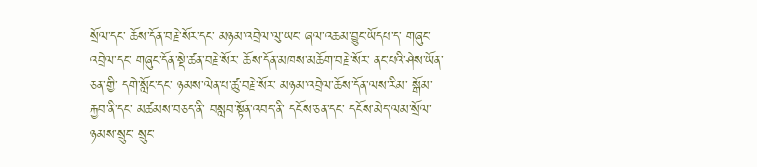སྲོལ་དང་ ཆོས་དོན་བརྗེ་སོར་དང་ མཉམ་འབྲེལ་ལུ་ཡང་ ཞལ་འཆམ་བྱུང་ཡོདཔ་ད་ གཞུང་འབྲེལ་དང་ གཞུང་དོན་སྡེ་ཚན་བརྗེ་སོར་ ཆོས་དོན་མཁས་མཆོག་བརྗེ་སོར་ ནང་པའི་ཤེས་ཡོན་ཅན་གྱི་ དགེ་སློང་དང་ ཉམས་ལེན་པ་ཚུ་བརྗེ་སོར་ མཉམ་འབྲེལ་ཆོས་དོན་ལས་རིམ་ སྒོམ་རྐྱབ་ནི་དང་ མཚམས་བཅད་ནི་ བསླབ་སྟོན་འབད་ནི་ དངོས་ཅན་དང་ དངོས་མེད་ལམ་སྲོལ་ ཉམས་སྲུང་ སྲུང་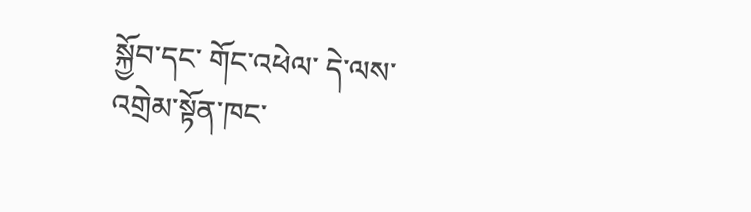སྐྱོབ་དང་ གོང་འཕེལ་ དེ་ལས་ འགྲེམ་སྟོན་ཁང་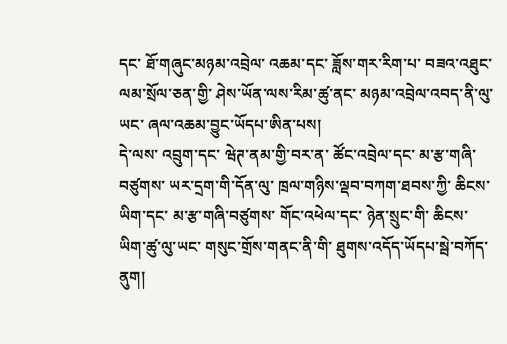དང་ ཐོ་གཞུང་མཉམ་འབྲེལ་ འཆམ་དང་ ཟློས་གར་རིག་པ་ བཟའ་འཐུང་ ལམ་སྲོལ་ཅན་གྱི་ ཤེས་ཡོན་ལས་རིམ་ཚུ་ནང་ མཉམ་འབྲེལ་འབད་ནི་ལུ་ཡང་ ཞལ་འཆམ་བྱུང་ཡོདཔ་ཨིན་པས།
དེ་ལས་ འབྲུག་དང་ ཝེཊ་ནམ་གྱི་བར་ན་ ཚོང་འབྲེལ་དང་ མ་རྩ་གཞི་བཙུགས་ ཡར་དྲག་གི་དོན་ལུ་ ཁྲལ་གཉིས་ལྡབ་བཀག་ཐབས་ཀྱི་ ཆིངས་ཡིག་དང་ མ་རྩ་གཞི་བཙུགས་ གོང་འཕེལ་དང་ ཉེན་སྲུང་གི་ ཆིངས་ཡིག་ཚུ་ལུ་ཡང་ གསུང་གྲོས་གནང་ནི་གི་ ཐུགས་འདོད་ཡོདཔ་སྦེ་བཀོད་ནུག།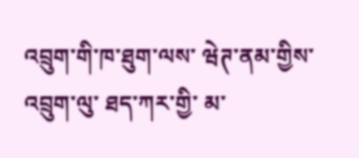འབྲུག་གི་ཁ་ཐུག་ལས་ ཝེཊ་ནམ་གྱིས་ འབྲུག་ལུ་ ཐད་ཀར་གྱི་ མ་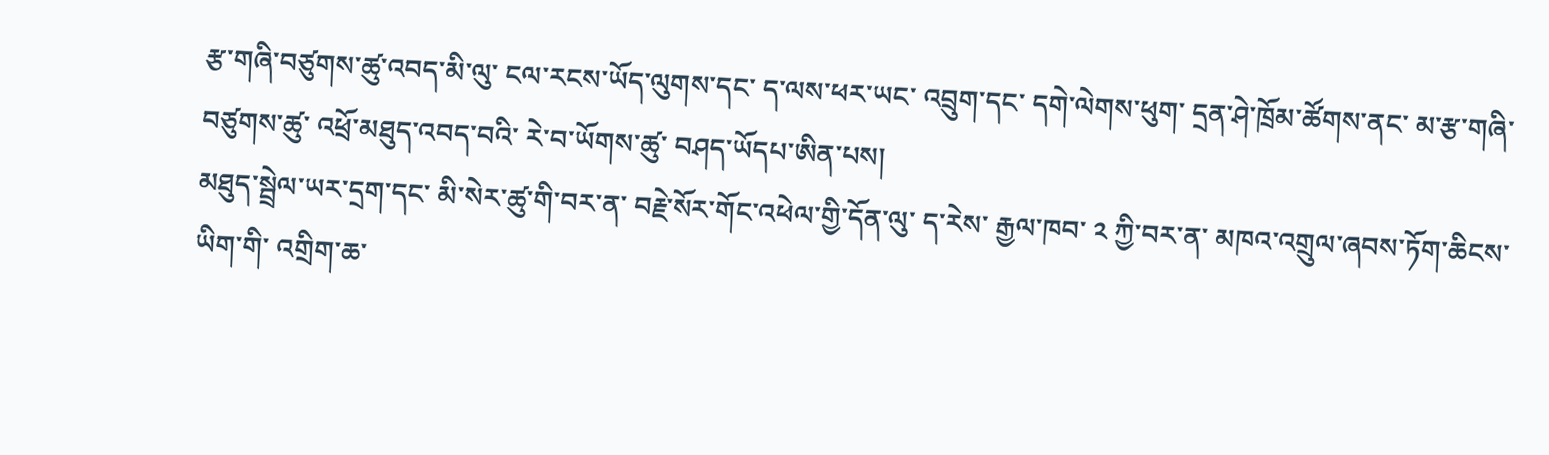རྩ་གཞི་བཙུགས་ཚུ་འབད་མི་ལུ་ ངལ་རངས་ཡོད་ལུགས་དང་ ད་ལས་ཕར་ཡང་ འབྲུག་དང་ དགེ་ལེགས་ཕུག་ དྲན་ཤེ་ཁྲོམ་ཚོགས་ནང་ མ་རྩ་གཞི་བཙུགས་ཚུ་ འཕྲོ་མཐུད་འབད་བའི་ རེ་བ་ཡོགས་ཚུ་ བཤད་ཡོདཔ་ཨིན་པས།
མཐུད་སྦྲེལ་ཡར་དྲག་དང་ མི་སེར་ཚུ་གི་བར་ན་ བརྗེ་སོར་གོང་འཕེལ་གྱི་དོན་ལུ་ ད་རེས་ རྒྱལ་ཁབ་ ༢ ཀྱི་བར་ན་ མཁའ་འགྲུལ་ཞབས་ཏོག་ཆིངས་ཡིག་གི་ འགྲིག་ཆ་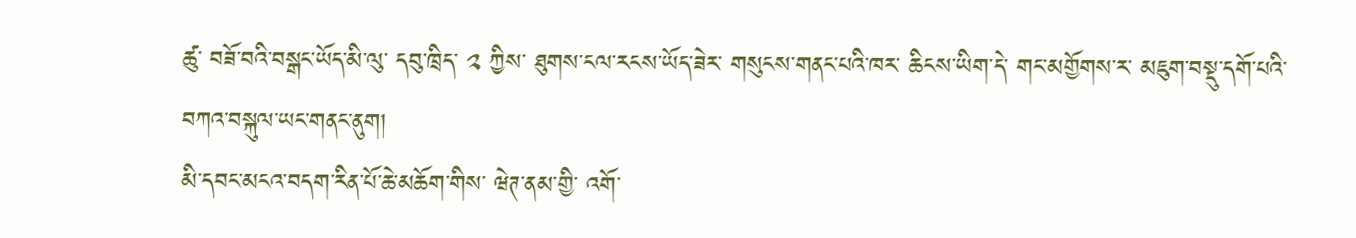ཚུ་ བཟོ་བའི་བསྒང་ཡོད་མི་ལུ་ དབུ་ཁྲིད་ ༢ ཀྱིས་ ཐུགས་ངལ་རངས་ཡོད་ཟེར་ གསུངས་གནང་པའི་ཁར་ ཆིངས་ཡིག་དེ་ གང་མགྱོགས་ར་ མཇུག་བསྡུ་དགོ་པའི་ བཀའ་བསྐུལ་ཡང་གནང་ནུག།
མི་དབང་མངའ་བདག་རིན་པོ་ཆེ་མཆོག་གིས་ ཝེཊ་ནམ་གྱི་ འགོ་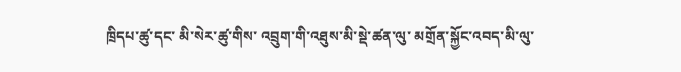ཁྲིདཔ་ཚུ་དང་ མི་སེར་ཚུ་གིས་ འབྲུག་གི་འཐུས་མི་སྡེ་ཚན་ལུ་ མགྲོན་སྐྱོང་འབད་མི་ལུ་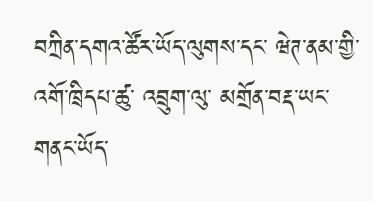བཀྲིན་དགའ་ཚོར་ཡོད་ལུགས་དང་ ཝེཊ་ནམ་གྱི་ འགོ་ཁྲིདཔ་ཚུ་ འབྲུག་ལུ་ མགྲོན་བརྡ་ཡང་ གནང་ཡོད་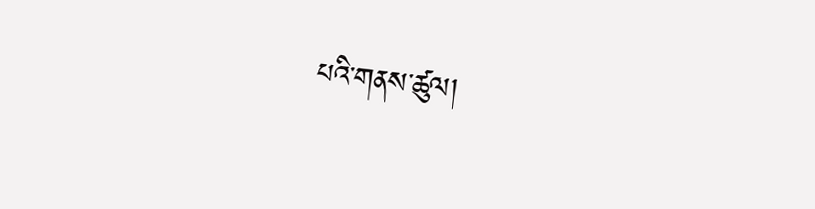པའི་གནས་ཚུལ།